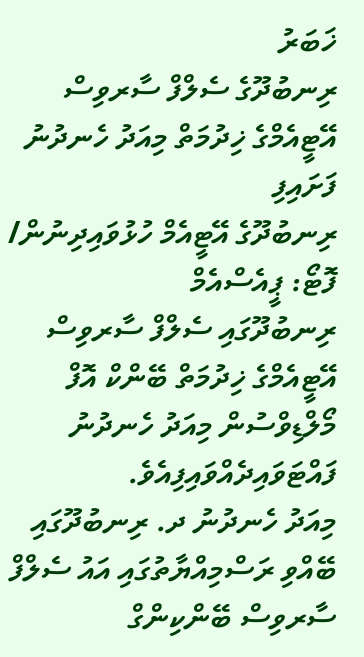ޚަބަރު
ރިނބުދޫގެ ސެލްފް ސާރވިސް އޭޓީއެމްގެ ޚިދުމަތް މިއަދު ހެނދުނު ފަށައިފި
ރިނބުދޫގެ އޭޓީއެމް ހުޅުވައިދިނުން/ ފޮޓޯ: ޕީއެސްއެމް
ރިނބުދޫގައި ސެލްފް ސާރވިސް އޭޓީއެމްގެ ޚިދުމަތް ބޭންކް އޮފް މޯލްޑިވްސުން މިއަދު ހެނދުނު ފައްޓަވައިދެއްވައިފިއެވެ.
މިއަދު ހެނދުނު ދ. ރިނބުދޫގައި ބޭއްވި ރަސްމިއްޔާތުގައި އައު ސެލްފް ސާރވިސް ބޭންކިންގް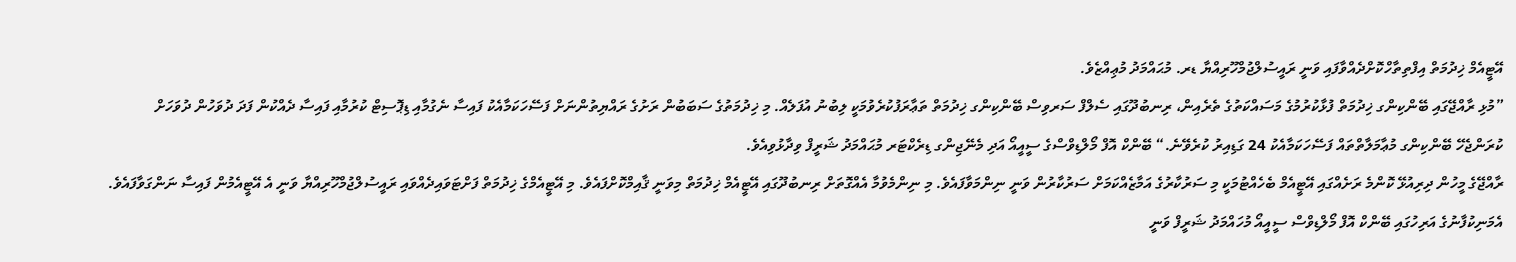އޭޓީއެމް ޚިދުމަތް އިފްތިތާހްކޮށްދެއްވާފައި ވަނީ ރައީސުލްޖުމްހޫރިއްޔާ ޑރ. މުޙައްމަދު މުޢިއްޒެވެ.
”މުޅި ރާއްޖޭގައި ބޭންކިންގ ޚިދުމަތް ފުޅާކުރުމުގެ މަސައްކަތުގެ ތެރެއިން، ރިނބުދޫގައި ސެލްފް ސަރވިސް ބޭންކިންގ ޚިދުމަތް ތަޢާރަފުކުރެވުމަކީ ލިބުނު އުފަލެއް. މި ޚިދުމަތުގެ ސަބަބުން ރަށުގެ ރައްޔިތުންނަށް ފަސޭހަކަމާއެކު ފައިސާ ނެގުމާއި ޑިޕޮސިޓް ކުރުމާއި ފައިސާ ދެއްކުން ފަދަ ދުވަހުން ދުވަހަށް ކުރަންޖެހޭ ބޭންކިންގ މުޢާމަލާތްތައް ފަސޭހަކަމާއެކު 24 ގަޑިއިރު ކުރެވޭނެ.“ ބޭންކް އޮފް މޯލްޑިވްސްގެ ސީއީއޯ އަދި މެނޭޖިންގ ޑިރެކްޓަރ މުޙައްމަދު ޝަރީފް ވިދާޅުވިއެވެ.
ރާއްޖޭގެ މީހުން ދިރިއުޅޭ ކޮންމެ ރަށެއްގައި އޭޓީއެމް ބެހެއްޓުމަކީ މި ސަރުކާރުގެ އަމާޒެއްކަމަށް ސަރުކާރުން ވަނީ ނިންމަވާފައެވެ. މި ނިންމެވުމާ އެއްގޮތަށް ރިނބުދޫގައި އޭޓީއެމް ޚިދުމަތް މިވަނީ ޤާއިމްކޮށްފައެވެ. މި އޭޓީއެމްގެ ޚިދުމަތް ފަށްޓަވައިދެއްވައި ރައީސުލްޖުމްހޫރިއްޔާ ވަނީ އެ އޭޓީއެމުން ފައިސާ ނަންގަވާފައެވެ. އެމަނިކުފާނުގެ އަރިހުގައި ބޭންކް އޮފް މޯލްޑިވްސް ސީއީއޯ މުހައްމަދު ޝަރީފް ވަނީ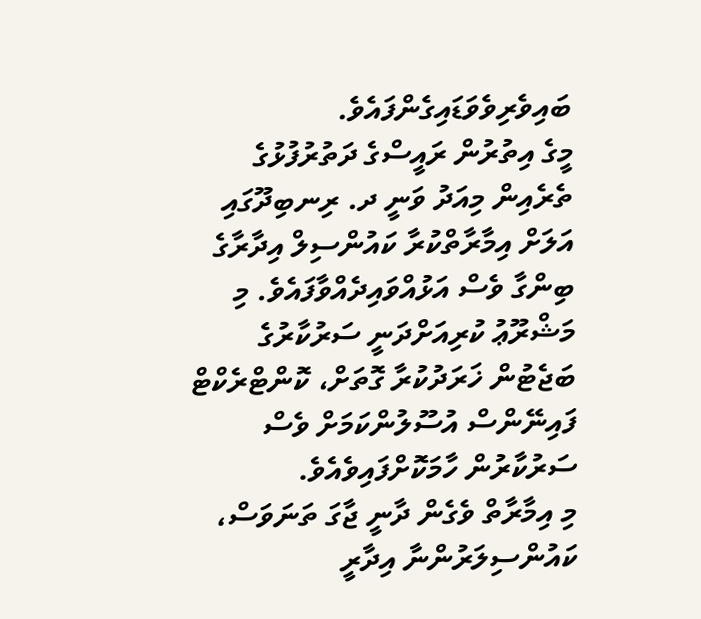ބައިވެރިވެވަޑައިގެންފައެވެ.
މީގެ އިތުރުން ރައީސްގެ ދަތުރުފުޅުގެ ތެރެއިން މިއަދު ވަނީ ދ. ރިނބިދޫގައި އަލަށް އިމާރާތްކުރާ ކައުންސިލް އިދާރާގެ ބިންގާ ވެސް އަޅުއްވައިދެއްވާފައެވެ. މި މަޝްރޫޢު ކުރިއަށްދަނީ ސަރުކާރުގެ ބަޖެޓުން ޚަރަދުކުރާ ގޮތަށް، ކޮންޓްރެކްޓް ފައިނޭންސް އުސޫލުންކަމަށް ވެސް ސަރުކާރުން ހާމަކޮށްފައިވެއެވެ.
މި އިމާރާތް ވެގެން ދާނީ ޖާގަ ތަނަވަސް، ކައުންސިލަރުންނާ އިދާރީ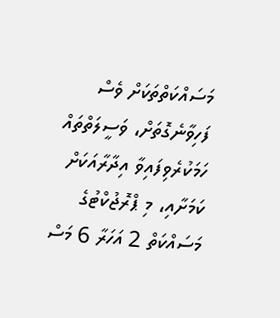މަސައްކަތްތަކަށް ވެސް ފަހިވާނެގޮތަށް، ވަސީލަތްތައް ހަމަކުރެވިފައިވާ އިދާރާއަކަށް ކަމަށާއި، މި ޕްރޮޖުކްޓުގެ މަސައްކަތް 2 އަހަރާ 6 މަސް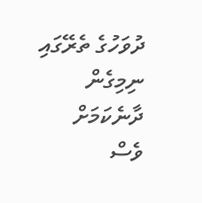ދުވަހުގެ ތެރޭގައި ނިމިގެން ދާނެކަމަށް ވެސް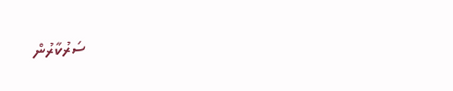ސަރުކާރުން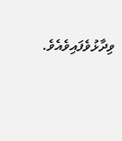ވިދާޅުވެފައިވެއެވެ.